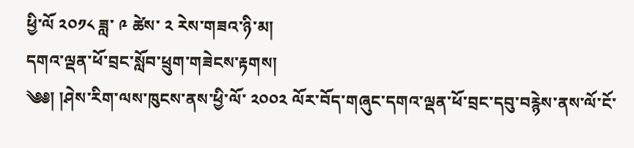ཕྱི་ལོ ༢༠༡༨ ཟླ་ ༩ ཚེས་ ༢ རེས་གཟའ་ཉི་མ།
དགའ་ལྡན་ཕོ་བྲང་སློབ་ཕྲུག་གཟེངས་རྟགས།
༄༅། །ཤེས་རིག་ལས་ཁུངས་ནས་ཕྱི་ལོ་ ༢༠༠༢ ལོར་བོད་གཞུང་དགའ་ལྡན་ཕོ་བྲང་དབུ་བརྙེས་ནས་ལོ་ངོ་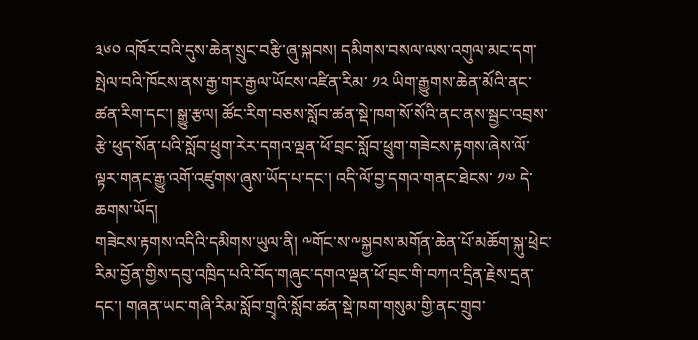༣༦༠ འཁོར་བའི་དུས་ཆེན་སྲུང་བརྩི་ཞུ་སྐབས། དམིགས་བསལ་ལས་འགུལ་མང་དག་སྤེལ་བའི་ཁོངས་ནས་རྒྱ་གར་རྒྱལ་ཡོངས་འཛིན་རིམ་ ༡༢ ཡིག་རྒྱུགས་ཆེན་མོའི་ནང་ཚན་རིག་དང་། སྒྱུ་རྩལ། ཚོང་རིག་བཅས་སློབ་ཚན་སྡེ་ཁག་སོ་སོའི་ནང་ནས་སྦྱང་འབྲས་རྩེ་ཕུད་སོན་པའི་སློབ་ཕྲུག་རེར་དགའ་ལྡན་ཕོ་བྲང་སློབ་ཕྲུག་གཟེངས་རྟགས་ཞེས་ལོ་ལྟར་གནང་རྒྱུ་འགོ་འཛུགས་ཞུས་ཡོད་པ་དང་། འདི་ལོ་བྱ་དགའ་གནང་ཐེངས་ ༡༧ དེ་ཆགས་ཡོད།
གཟེངས་རྟགས་འདིའི་དམིགས་ཡུལ་ནི། ༸གོང་ས་༸སྐྱབས་མགོན་ཆེན་པོ་མཆོག་སྐུ་ཕྲེང་རིམ་བྱོན་གྱིས་དབུ་འཁྲིད་པའི་བོད་གཞུང་དགའ་ལྡན་ཕོ་བྲང་གི་བཀའ་དྲིན་རྗེས་དྲན་དང་། གཞན་ཡང་གཞི་རིམ་སློབ་གྲྭའི་སློབ་ཚན་སྡེ་ཁག་གསུམ་གྱི་ནང་གྲུབ་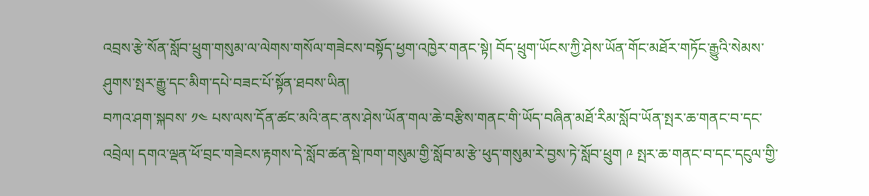འབྲས་རྩེ་སོན་སློབ་ཕྲུག་གསུམ་ལ་ལེགས་གསོལ་གཟེངས་བསྟོད་ཕྱག་འཁྱེར་གནང་སྟེ། བོད་ཕྲུག་ཡོངས་ཀྱི་ཤེས་ཡོན་གོང་མཐོར་གཏོང་རྒྱུའི་སེམས་ཤུགས་སྤར་རྒྱུ་དང་མིག་དཔེ་བཟང་པོ་སྟོན་ཐབས་ཡིན།
བཀའ་ཤག་སྐབས་ ༡༤ པས་ལས་དོན་ཚང་མའི་ནང་ནས་ཤེས་ཡོན་གལ་ཆེ་བརྩིས་གནང་གི་ཡོད་བཞིན་མཐོ་རིམ་སློབ་ཡོན་སྤར་ཆ་གནང་བ་དང་འབྲེལ། དགའ་ལྡན་ཕོ་བྲང་གཟེངས་རྟགས་དེ་སློབ་ཚན་སྡེ་ཁག་གསུམ་གྱི་སློབ་མ་རྩེ་ཕུད་གསུམ་རེ་བྱས་ཏེ་སློབ་ཕྲུག ༩ སྤར་ཆ་གནང་བ་དང་དངུལ་གྱི་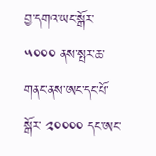བྱ་དགའ་ཡང་སྒོར་ ༥༠༠༠ ནས་སྤར་ཆ་གནང་ནས་ཨང་དང་པོ་སྒོར་ ༢༠༠༠༠ དང་ཨང་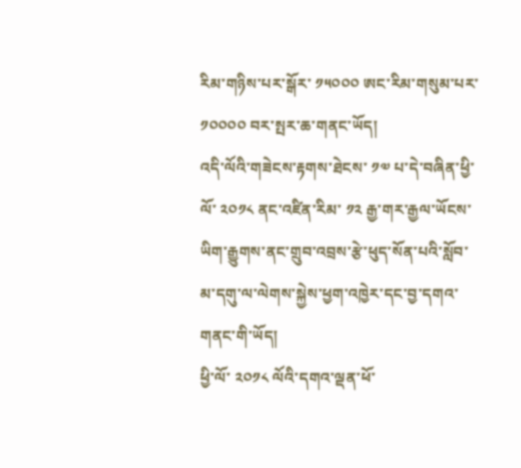རིམ་གཉིས་པར་སྒོར་ ༡༥༠༠༠ ཨང་རིམ་གསུམ་པར་ ༡༠༠༠༠ བར་སྤར་ཆ་གནང་ཡོད།
འདི་ལོའི་གཟེངས་རྟགས་ཐེངས་ ༡༧ པ་དེ་བཞིན་ཕྱི་ལོ་ ༢༠༡༨ ནང་འཛིན་རིམ་ ༡༢ རྒྱ་གར་རྒྱལ་ཡོངས་ཡིག་རྒྱུགས་ནང་གྲུབ་འབྲས་རྩེ་ཕུད་སོན་པའི་སློབ་མ་དགུ་ལ་ལེགས་སྐྱེས་ཕྱག་འཁྱེར་དང་བྱ་དགའ་གནང་གི་ཡོད།
ཕྱི་ལོ་ ༢༠༡༨ ལོའི་དགའ་ལྡན་ཕོ་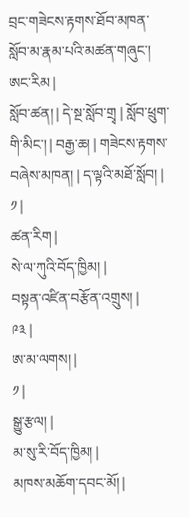བྲང་གཟེངས་རྟགས་ཐོབ་མཁན་སློབ་མ་རྣམ་པའི་མཚན་གཞུང་།
ཨང་རིམ |
སློབ་ཚན། | དེ་སྔ་སློབ་གྲྭ | སློབ་ཕྲུག་གི་མིང་། | བརྒྱ་ཆ། | གཟེངས་རྟགས་བཞེས་མཁན། | ད་ལྟའི་མཐོ་སློབ། |
༡ |
ཚན་རིག |
སེ་ལ་ཀུའི་བོད་ཁྱིམ། |
བསྟན་འཛིན་བརྩོན་འགྲུས། |
༩༣ |
ཨ་མ་ལགས། |
༡ |
སྒྱུ་རྩལ། |
མ་སུ་རི་བོད་ཁྱིམ། |
མཁས་མཆོག་དབང་མོ། |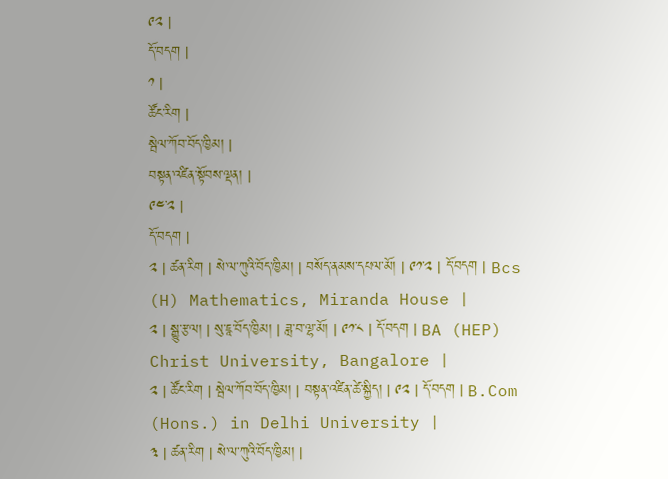༩༢ |
དོ་བདག |
༡ |
ཚོང་རིག |
སྦེལ་ཀོབ་བོད་ཁྱིམ། |
བསྟན་འཛིན་སྟོབས་ལྡན། |
༩༤་༢ |
དོ་བདག |
༢ | ཚན་རིག | སེ་ལ་ཀུའི་བོད་ཁྱིམ། | བསོད་ནམས་དཔལ་མོ། | ༩༡་༢ | དོ་བདག | Bcs (H) Mathematics, Miranda House |
༢ | སྒྱུ་རྩལ། | སུ་ཇཱ་བོད་ཁྱིམ། | ཟླ་བ་ལྷ་མོ། | ༩༡་༨ | དོ་བདག | BA (HEP) Christ University, Bangalore |
༢ | ཚོང་རིག | སྦེལ་ཀོབ་བོད་ཁྱིམ། | བསྟན་འཛིན་ཚེ་སྐྱིད། | ༩༢ | དོ་བདག | B.Com (Hons.) in Delhi University |
༣ | ཚན་རིག | སེ་ལ་ཀུའི་བོད་ཁྱིམ། |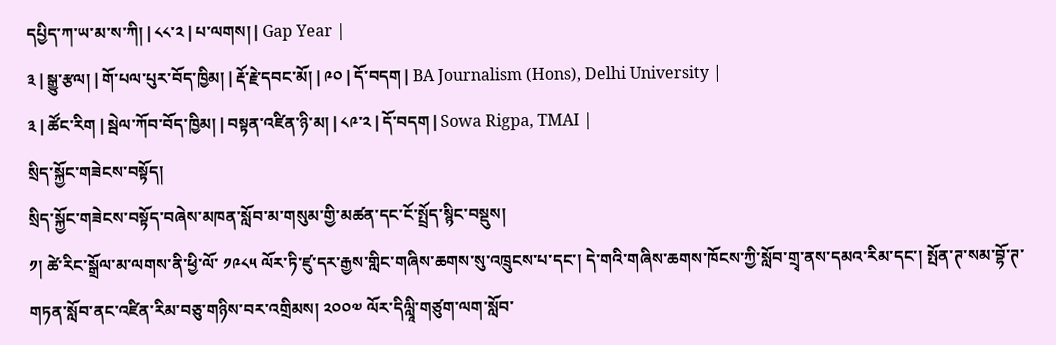དཔྱིད་ཀ་ཡ་མ་ས་ཀི། | ༨༨་༢ | པ་ལགས། | Gap Year |
༣ | སྒྱུ་རྩལ། | གོ་པལ་པུར་བོད་ཁྱིམ། | རྡོ་རྗེ་དབང་མོ། | ༩༠ | དོ་བདག | BA Journalism (Hons), Delhi University |
༣ | ཚོང་རིག | སྦེལ་ཀོབ་བོད་ཁྱིམ། | བསྟན་འཛིན་ཉི་མ། | ༨༩་༢ | དོ་བདག | Sowa Rigpa, TMAI |
སྲིད་སྐྱོང་གཟེངས་བསྟོད།
སྲིད་སྐྱོང་གཟེངས་བསྟོད་བཞེས་མཁན་སློབ་མ་གསུམ་གྱི་མཚན་དང་ངོ་སྤྲོད་སྙིང་བསྡུས།
༡། ཚེ་རིང་སྒྲོལ་མ་ལགས་ནི་ཕྱི་ལོ་ ༡༩༨༥ ལོར་ཏི་ཛུ་དར་རྒྱས་གླིང་གཞིས་ཆགས་སུ་འཁྲུངས་པ་དང་། དེ་གའི་གཞིས་ཆགས་ཁོངས་ཀྱི་སློབ་གྲྭ་ནས་དམའ་རིམ་དང་། སྤོན་ཊ་སམ་བྷོ་ཊ་གཏན་སློབ་ནང་འཛིན་རིམ་བཅུ་གཉིས་བར་འགྲིམས། ༢༠༠༧ ལོར་དིལླཱི་གཙུག་ལག་སློབ་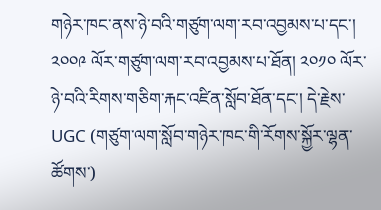གཉེར་ཁང་ནས་ཉེ་བའི་གཙུག་ལག་རབ་འབྱམས་པ་དང་། ༢༠༠༩ ལོར་གཙུག་ལག་རབ་འབྱམས་པ་ཐོན། ༢༠༡༠ ལོར་ཉེ་བའི་རིགས་གཅིག་རྐང་འཛིན་སློབ་ཐོན་དང་། དེ་རྗེས་ UGC (གཙུག་ལག་སློབ་གཉེར་ཁང་གི་རོགས་སྐྱོར་ལྷན་ཚོགས་)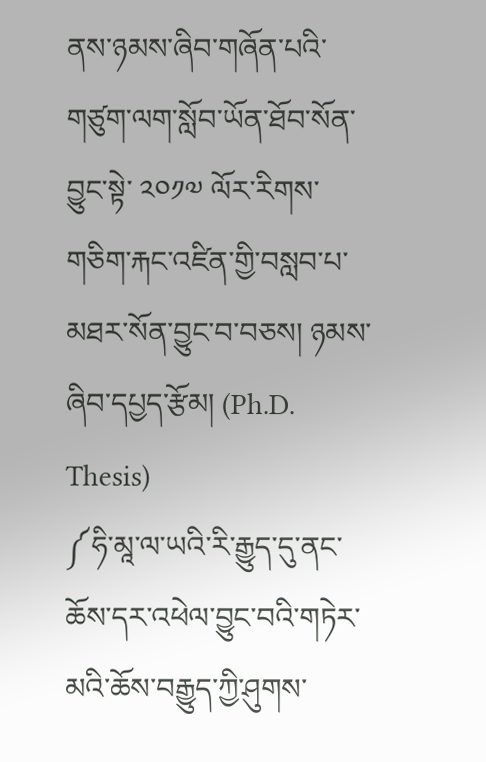ནས་ཉམས་ཞིབ་གཞོན་པའི་གཙུག་ལག་སློབ་ཡོན་ཐོབ་སོན་བྱུང་སྟེ་ ༢༠༡༧ ལོར་རིགས་གཅིག་རྐང་འཛིན་གྱི་བསླབ་པ་མཐར་སོན་བྱུང་བ་བཅས། ཉམས་ཞིབ་དཔྱད་རྩོམ། (Ph.D. Thesis)
༼ཧི་མཱ་ལ་ཡའི་རི་རྒྱུད་དུ་ནང་ཆོས་དར་འཕེལ་བྱུང་བའི་གཏེར་མའི་ཆོས་བརྒྱུད་ཀྱི་ཤུགས་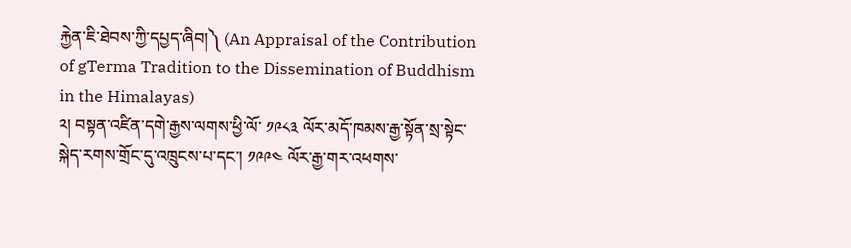རྐྱེན་ཇི་ཐེབས་ཀྱི་དཔྱད་ཞིབ།༽ (An Appraisal of the Contribution of gTerma Tradition to the Dissemination of Buddhism in the Himalayas)
༢། བསྟན་འཛིན་དགེ་རྒྱས་ལགས་ཕྱི་ལོ་ ༡༩༨༣ ལོར་མདོ་ཁམས་རྒྱ་སྟོན་སྲ་སྟེང་སྐེད་རགས་གྲོང་དུ་འཁྲུངས་པ་དང་། ༡༩༩༤ ལོར་རྒྱ་གར་འཕགས་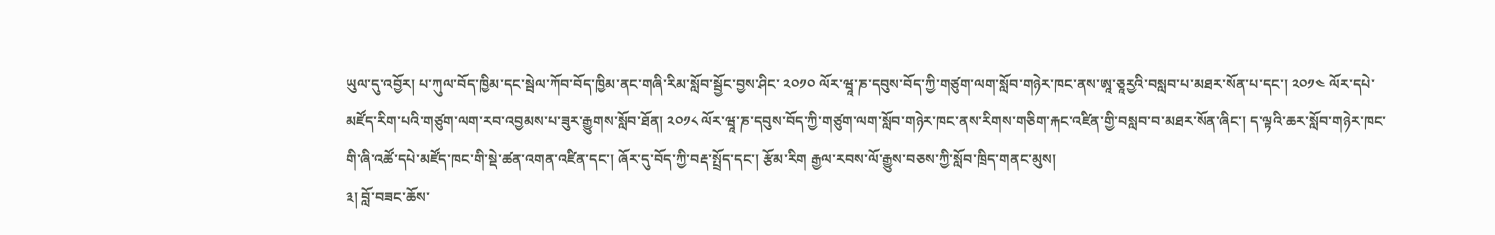ཡུལ་དུ་འབྱོར། པ་ཀུལ་བོད་ཁྱིམ་དང་སྦེལ་ཀོབ་བོད་ཁྱིམ་ནང་གཞི་རིམ་སློབ་སྦྱོང་བྱས་ཤིང་ ༢༠༡༠ ལོར་ཝཱ་ཎ་དབུས་བོད་ཀྱི་གཙུག་ལག་སློབ་གཉེར་ཁང་ནས་ཨཱ་ཅཱརྱའི་བསླབ་པ་མཐར་སོན་པ་དང་། ༢༠༡༤ ལོར་དཔེ་མཛོད་རིག་པའི་གཙུག་ལག་རབ་འབྱམས་པ་ཟུར་རྒྱུགས་སློབ་ཐོན། ༢༠༡༨ ལོར་ཝཱ་ཎ་དབུས་བོད་ཀྱི་གཙུག་ལག་སློབ་གཉེར་ཁང་ནས་རིགས་གཅིག་རྐང་འཛིན་གྱི་བསླབ་བ་མཐར་སོན་ཞིང་། ད་ལྟའི་ཆར་སློབ་གཉེར་ཁང་གི་ཞི་འཚོ་དཔེ་མཛོད་ཁང་གི་སྡེ་ཚན་འགན་འཛིན་དང་། ཞོར་དུ་བོད་ཀྱི་བརྡ་སྤྲོད་དང་། རྩོམ་རིག རྒྱལ་རབས་ལོ་རྒྱུས་བཅས་ཀྱི་སློབ་ཁྲིད་གནང་མུས།
༣། བློ་བཟང་ཆོས་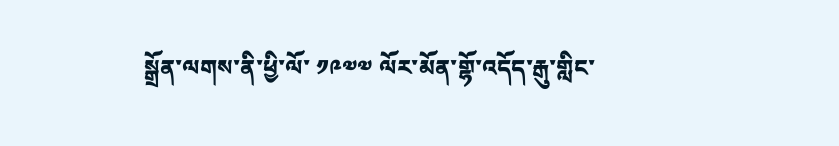སྒྲོན་ལགས་ནི་ཕྱི་ལོ་ ༡༩༧༧ ལོར་མོན་གྷོ་འདོད་རྒུ་གླིང་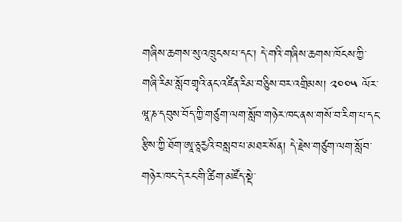གཞིས་ཆགས་སུ་འཁྲུངས་པ་དང་། དེ་གའི་གཞིས་ཆགས་ཁོངས་ཀྱི་གཞི་རིམ་སློབ་གྲྭའི་ནང་འཛིན་རིམ་བཅིུས་བར་འགྲིམས། ༢༠༠༥ ལོར་ཝཱ་ཎ་དབུས་བོད་ཀྱི་གཙུག་ལག་སློབ་གཉེར་ཁང་ནས་གསོ་བ་རིག་པ་དང་རྩིས་ཀྱི་ཐོག་ཨཱ་ཅཱརྱའི་བསླབ་པ་མཐར་སོན། དེ་རྗེས་གཙུག་ལག་སློབ་གཉེར་ཁང་དེ་རང་གི་ཚིག་མཛོད་སྡེ་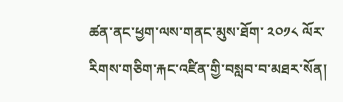ཚན་ནང་ཕྱག་ལས་གནང་མུས་ཐོག་ ༢༠༡༨ ལོར་རིགས་གཅིག་རྐང་འཛིན་གྱི་བསླབ་བ་མཐར་སོན།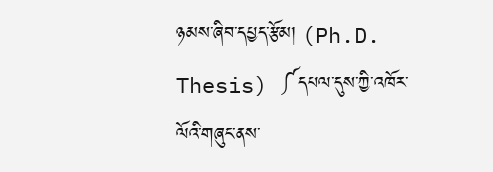ཉམས་ཞིབ་དཔྱད་རྩོམ། (Ph.D. Thesis) ༼དཔལ་དུས་ཀྱི་འཁོར་ལོའི་གཞུང་ནས་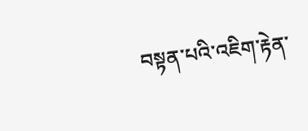བསྟན་པའི་འཇིག་རྟེན་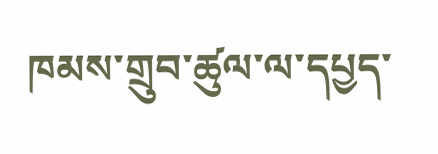ཁམས་གྲུབ་ཚུལ་ལ་དཔྱད་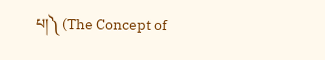པ།༽ (The Concept of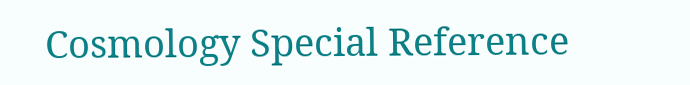Cosmology Special Reference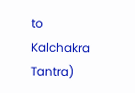to Kalchakra Tantra)